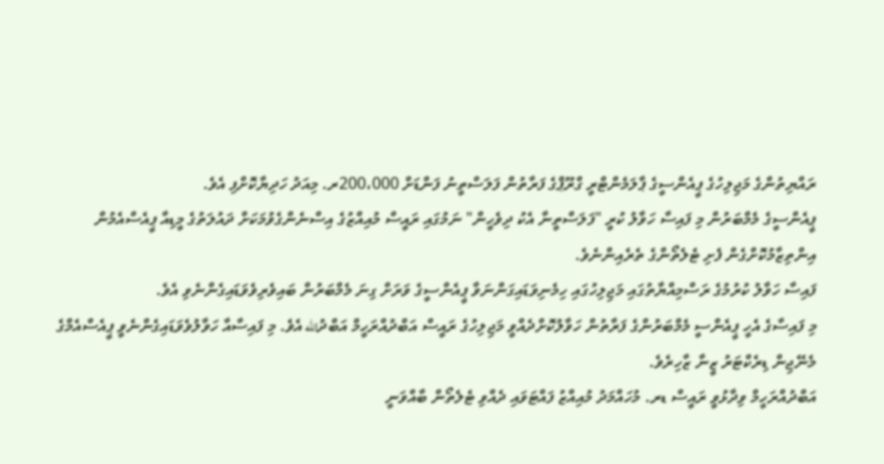ރައްޔިތުންގެ މަޖިލިހުގެ ޕީއެންސީގެ ޕާލަމެންޓްރީ ގްރޫޕްގެ ފަރާތުން ފަލަސްތީނު ފަންޑަށް 200،000ރ. މިއަދު ހަދިޔާކޮށްފި އެވެ.
ޕީއެންސީގެ މެމްބަރުން މި ފައިސާ ހަވާލު ކުރީ "ފަލަސްތީނާ އެކު ދިވެހީން" ނަމުގައި ރައީސް މުއިއްޒުގެ އިސްނެންގެވުމަކަށް ދައުލަތުގެ މީޑިއާ ޕީއެސްއެމުން އިންތިޒާމުކޮށްގެން ފެށި ޓެލެތޯންގެ ތެރެއިންނެވެ.
ފައިސާ ހަވާލު ކުރުމުގެ ރަސްމިއްޔާތުގައި މަޖިލިހުގައި ހިމެނިވަޑައިގަންނަވާ ޕީއެންސީގެ ވަރަށް ގިނަ މެމްބަރުން ބައިވެރިވެވަޑައިގެންނެވި އެވެ.
މި ފައިސާގެ އެހީ ޕީއެންސީ މެމްބަރުންގެ ފަރާތުން ހަވާލުކޮށްދެއްވީ މަޖިލިހުގެ ރައީސް އަބްދުއްރަހީމް އަބްދުالله އެވެ. މި ފައިސާއާ ހަވާލުވެވަޑައިގެންނެވީ ޕީއެސްއެމްގެ މެނޭޖިން ޑިރެކްޓަރު ޒީނާ ޒާހިރެވެ.
އަބްދުއްރަހީމް ވިދާޅުވީ ރައީސް ޑރ. މުހައްމަދު މުއިއްޒު ފައްޓަވައި ދެއްވި ޓެލެތޯން ބާއްވަނީ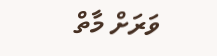ވަރަށް މާތް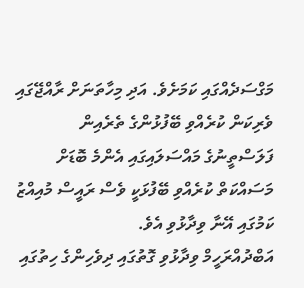މަގްސަދެއްގައި ކަމަށެވެ. އަދި މިހާތަނަށް ރާއްޖޭގައި ވެރިކަން ކުރެއްވި ބޭފުޅުންގެ ތެރެއިން ފަލަސްތީނުގެ މައްސަލައިގައި އެންމެ ބޮޑަށް މަސައްކަތް ކުރެއްވި ބޭފުޅަކީ ވެސް ރައީސް މުއިއްޒު ކަމުގައި އޭނާ ވިދާޅުވި އެވެ.
އަބްދުއްރަހީމް ވިދާޅުވި ގޮތުގައި ދިވެހިންގެ ހިތުގައި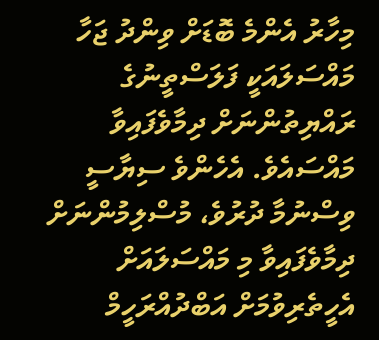މިހާރު އެންމެ ބޮޑަށް ވިންދު ޖަހާ މައްސަލައަކީ ފަލަސްތީނުގެ ރައްޔިތުންނަށް ދިމާވެފައިވާ މައްސައެވެ. އެހެންވެ ސިޔާސީ ވިސްނުމާ ދުރުވެ، މުސްލިމުންނަށް ދިމާވެފައިވާ މި މައްސަލައަށް އެހީތެރިވުމަށް އަބްދުއްރަހީމް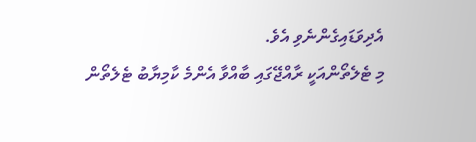އެދިވަޑައިގެންނެވި އެވެ.
މި ޓެލެތޯންއަކީ ރާއްޖޭގައި ބާއްވާ އެންމެ ކާމިޔާބު ޓެލެތޯން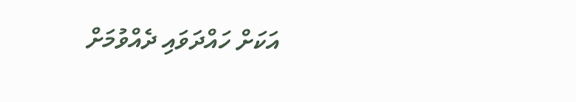އަކަށް ހައްދަވައި ދެއްވުމަށް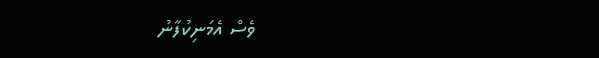ވެސް އެމަނިކުފާނު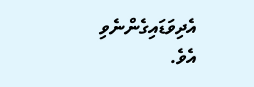އެދިވަޑައިގެންނެވި އެވެ.